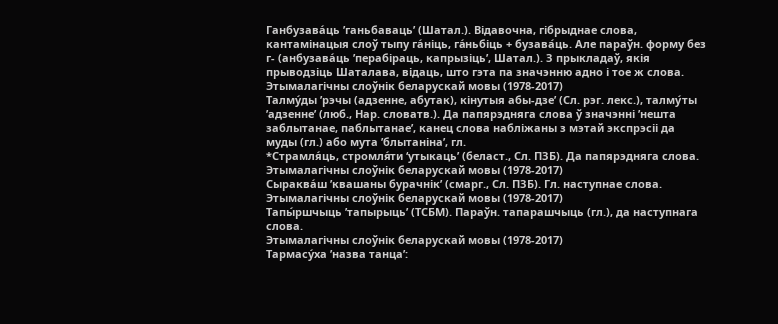Ганбузава́ць ’ганьбаваць’ (Шатал.). Відавочна, гібрыднае слова, кантамінацыя слоў тыпу га́ніць, га́ньбіць + бузава́ць. Але параўн. форму без г‑ (анбузава́ць ’перабіраць, капрызіць’, Шатал.). З прыкладаў, якія прыводзіць Шаталава, відаць, што гэта па значэнню адно і тое ж слова.
Этымалагічны слоўнік беларускай мовы (1978-2017)
Талму́ды ’рэчы (адзенне, абутак), кінутыя абы-дзе’ (Сл. рэг. лекс.), талму́ты ’адзенне’ (люб., Нар. словатв.). Да папярэдняга слова ў значэнні ’нешта заблытанае, паблытанае’, канец слова набліжаны з мэтай экспрэсіі да муды (гл.) або мута ’блытаніна’, гл.
*Страмля́ць, стромля́ти ‘утыкаць’ (беласт., Сл. ПЗБ). Да папярэдняга слова.
Этымалагічны слоўнік беларускай мовы (1978-2017)
Сыраква́ш ’квашаны бурачнік’ (смарг., Сл. ПЗБ). Гл. наступнае слова.
Этымалагічны слоўнік беларускай мовы (1978-2017)
Тапы́ршчыць ’тапырыць’ (ТСБМ). Параўн. тапарашчыць (гл.), да наступнага слова.
Этымалагічны слоўнік беларускай мовы (1978-2017)
Тармасу́ха ’назва танца’: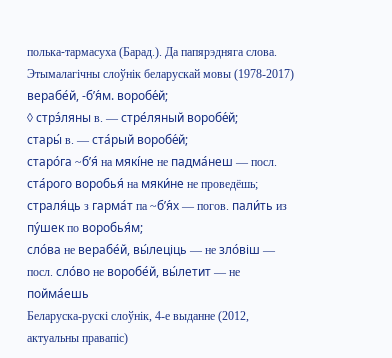полька‑тармасуха (Барад.). Да папярэдняга слова.
Этымалагічны слоўнік беларускай мовы (1978-2017)
верабе́й, -б’я́м. воробе́й;
◊ стрэ́ляны в. — стре́ляный воробе́й;
стары́ в. — ста́рый воробе́й;
старо́га ~б’я́ на мякі́не не падма́неш — посл. ста́рого воробья́ на мяки́не не проведёшь;
страля́ць з гарма́т па ~б’я́х — погов. пали́ть из пу́шек по воробья́м;
сло́ва не верабе́й, вы́леціць — не зло́віш — посл. сло́во не воробе́й, вы́летит — не пойма́ешь
Беларуска-рускі слоўнік, 4-е выданне (2012, актуальны правапіс)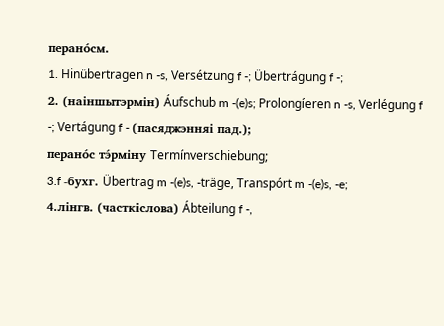перано́см.
1. Hinübertragen n -s, Versétzung f -; Übertrágung f -;
2. (наіншытэрмін) Áufschub m -(e)s; Prolongíeren n -s, Verlégung f -; Vertágung f - (пасяджэнняі пад.);
перано́с тэ́рміну Termínverschiebung;
3.f -бухг. Übertrag m -(e)s, -träge, Transpórt m -(e)s, -e;
4.лінгв. (часткіслова) Ábteilung f -,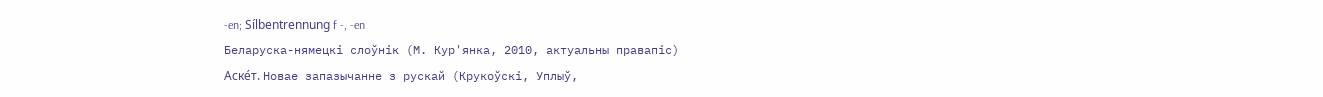-en; Sílbentrennung f -, -en
Беларуска-нямецкі слоўнік (М. Кур'янка, 2010, актуальны правапіс)
Аске́т. Новае запазычанне з рускай (Крукоўскі, Уплыў,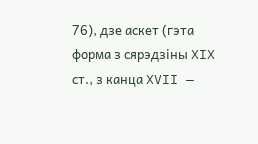76), дзе аскет (гэта форма з сярэдзіны XIX ст., з канца XVII —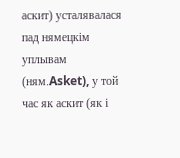аскит) усталявалася пад нямецкім уплывам (ням.Asket), у той час як аскит (як і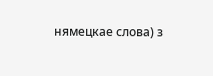нямецкае слова) з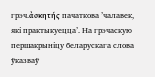грэч.ἀσκητής пачаткова ’чалавек, які практыкуецца’. На грэчаскую першакрыніцу беларускага слова ўказваў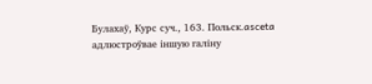Булахаў, Курс суч., 163. Польск.asceta адлюстроўвае іншую галіну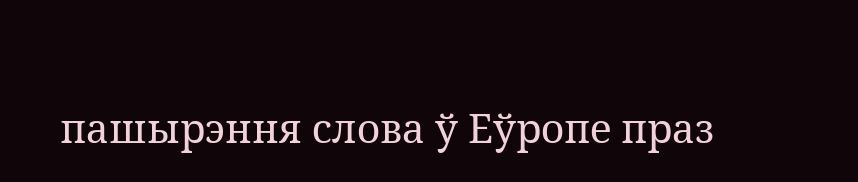пашырэння слова ў Еўропе праз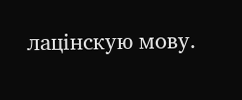лацінскую мову.